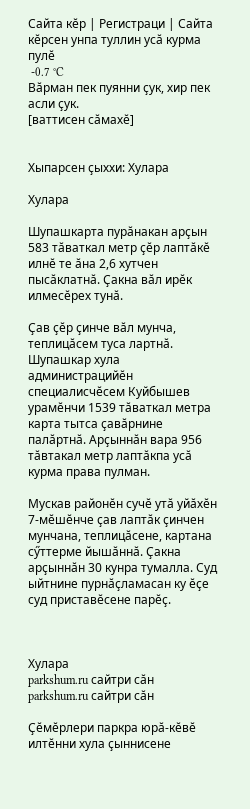Сайта кӗр | Регистраци | Сайта кӗрсен унпа туллин усӑ курма пулӗ
 -0.7 °C
Вӑрман пек пуянни ҫук, хир пек асли ҫук.
[ваттисен сӑмахӗ]


Хыпарсен ҫыххи: Хулара

Хулара

Шупашкарта пурӑнакан арҫын 583 тӑваткал метр ҫӗр лаптӑкӗ илнӗ те ӑна 2,6 хутчен пысӑклатнӑ. Ҫакна вӑл ирӗк илмесӗрех тунӑ.

Ҫав ҫӗр ҫинче вӑл мунча, теплицӑсем туса лартнӑ. Шупашкар хула администрацийӗн специалисчӗсем Куйбышев урамӗнчи 1539 тӑваткал метра карта тытса ҫавӑрнине палӑртнӑ. Арҫыннӑн вара 956 тӑвтакал метр лаптӑкпа усӑ курма права пулман.

Мускав районӗн сучӗ утӑ уйӑхӗн 7-мӗшӗнче ҫав лаптӑк ҫинчен мунчана, теплицӑсене, картана сӳттерме йышӑннӑ. Ҫакна арҫыннӑн 30 кунра тумалла. Суд ыйтнине пурнӑҫламасан ку ӗҫе суд приставӗсене парӗҫ.



Хулара
parkshum.ru сайтри сӑн
parkshum.ru сайтри сӑн

Ҫӗмӗрлери паркра юрӑ-кӗвӗ илтӗнни хула ҫыннисене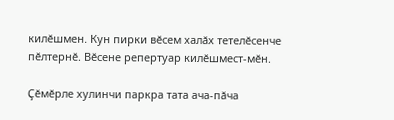килӗшмен. Кун пирки вӗсем халӑх тетелӗсенче пӗлтернӗ. Вӗсене репертуар килӗшмест-мӗн.

Ҫӗмӗрле хулинчи паркра тата ача-пӑча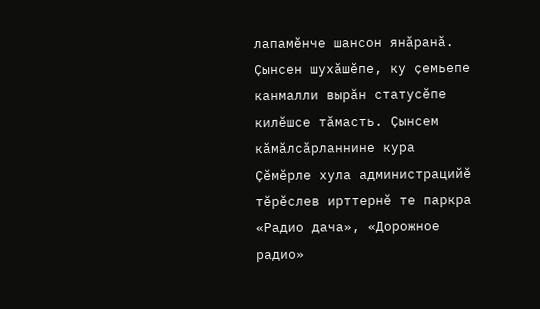лапамӗнче шансон янӑранӑ. Ҫынсен шухӑшӗпе, ку ҫемьепе канмалли вырӑн статусӗпе килӗшсе тӑмасть. Ҫынсем кӑмӑлсӑрланнине кура Ҫӗмӗрле хула администрацийӗ тӗрӗслев ирттернӗ те паркра «Радио дача», «Дорожное радио»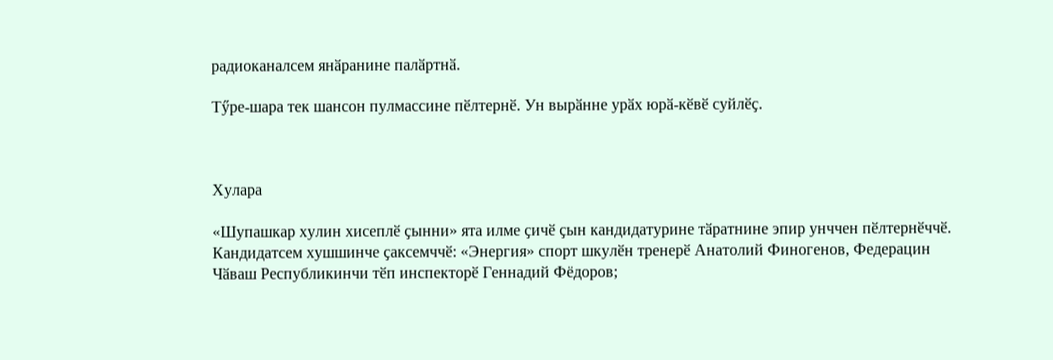радиоканалсем янӑранине палӑртнӑ.

Тӳре-шара тек шансон пулмассине пӗлтернӗ. Ун вырӑнне урӑх юрӑ-кӗвӗ суйлӗҫ.



Хулара

«Шупашкар хулин хисеплӗ ҫынни» ята илме ҫичӗ ҫын кандидатурине тӑратнине эпир унччен пӗлтернӗччӗ. Кандидатсем хушшинче ҫаксемччӗ: «Энергия» спорт шкулӗн тренерӗ Анатолий Финогенов, Федерацин Чӑваш Республикинчи тӗп инспекторӗ Геннадий Фёдоров;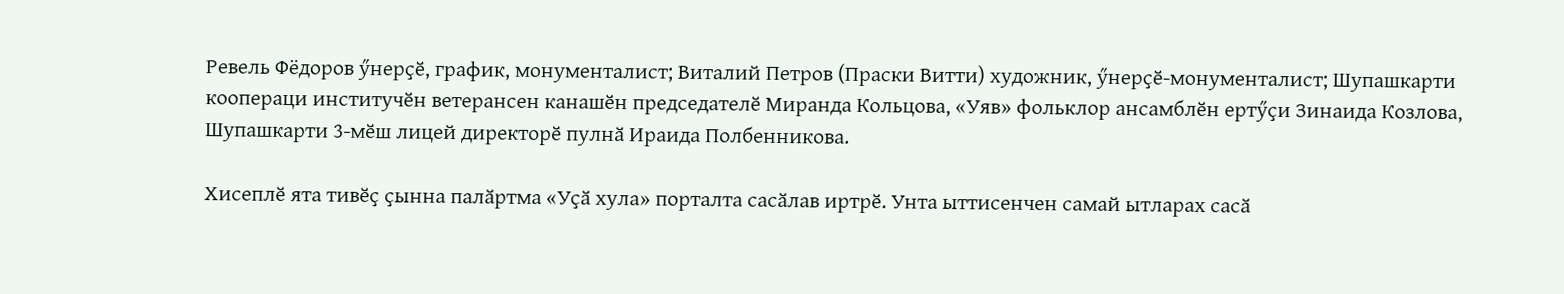Ревель Фёдоров ӳнерҫӗ, график, монументалист; Виталий Петров (Праски Витти) художник, ӳнерҫӗ-монументалист; Шупашкарти коопераци институчӗн ветерансен канашӗн председателӗ Миранда Кольцова, «Уяв» фольклор ансамблӗн ертӳҫи Зинаида Козлова, Шупашкарти 3-мӗш лицей директорӗ пулнӑ Ираида Полбенникова.

Хисеплӗ ята тивӗҫ ҫынна палӑртма «Уҫӑ хула» порталта сасӑлав иртрӗ. Унта ыттисенчен самай ытларах сасӑ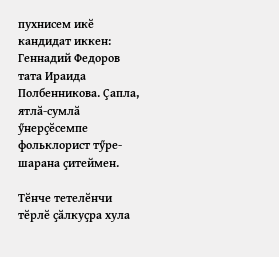пухнисем икӗ кандидат иккен: Геннадий Федоров тата Ираида Полбенникова. Ҫапла, ятлӑ-сумлӑ ӳнерҫӗсемпе фольклорист тӳре-шарана ҫитеймен.

Тӗнче тетелӗнчи тӗрлӗ ҫӑлкуҫра хула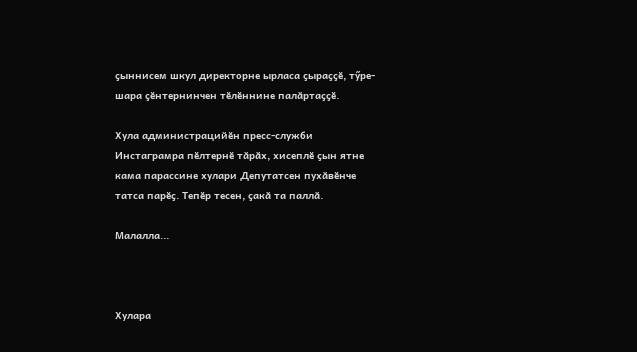ҫыннисем шкул директорне ырласа ҫыраҫҫӗ, тӳре-шара ҫӗнтернинчен тӗлӗннине палӑртаҫҫӗ.

Хула администрацийӗн пресс-служби Инстаграмра пӗлтернӗ тӑрӑх, хисеплӗ ҫын ятне кама парассине хулари Депутатсен пухӑвӗнче татса парӗҫ. Тепӗр тесен, ҫакӑ та паллӑ.

Малалла...



Хулара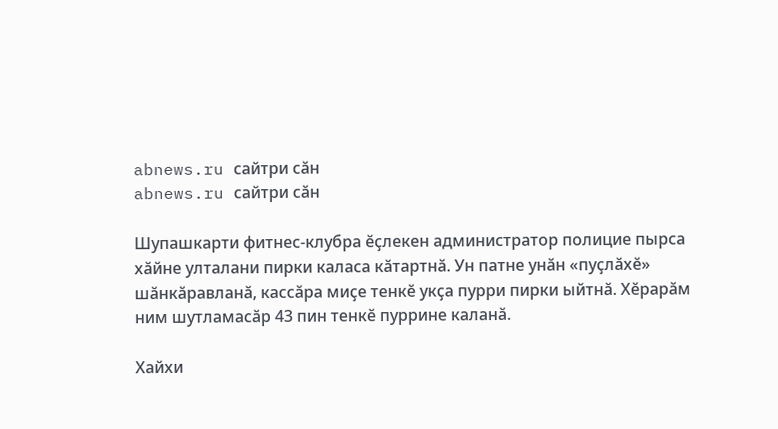abnews.ru сайтри сӑн
abnews.ru сайтри сӑн

Шупашкарти фитнес-клубра ӗҫлекен администратор полицие пырса хӑйне улталани пирки каласа кӑтартнӑ. Ун патне унӑн «пуҫлӑхӗ» шӑнкӑравланӑ, кассӑра миҫе тенкӗ укҫа пурри пирки ыйтнӑ. Хӗрарӑм ним шутламасӑр 43 пин тенкӗ пуррине каланӑ.

Хайхи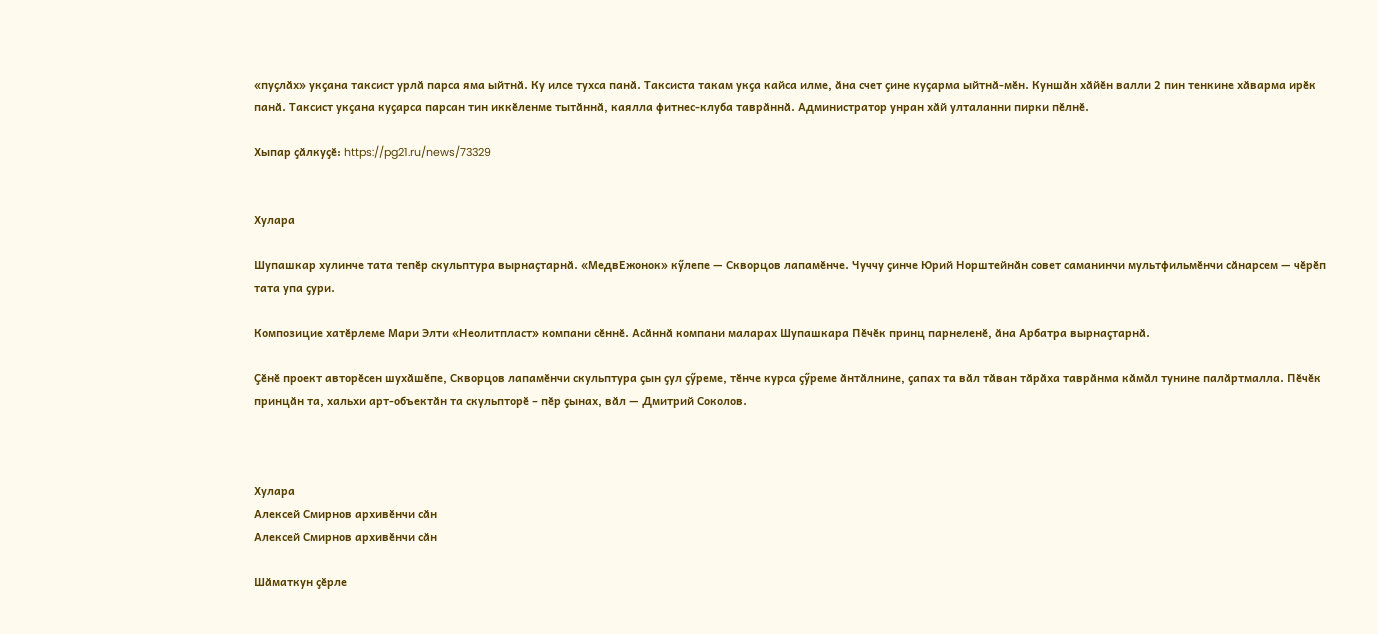«пуҫлӑх» укҫана таксист урлӑ парса яма ыйтнӑ. Ку илсе тухса панӑ. Таксиста такам укҫа кайса илме, ӑна счет ҫине куҫарма ыйтнӑ-мӗн. Куншӑн хӑйӗн валли 2 пин тенкине хӑварма ирӗк панӑ. Таксист укҫана куҫарса парсан тин иккӗленме тытӑннӑ, каялла фитнес-клуба таврӑннӑ. Администратор унран хӑй улталанни пирки пӗлнӗ.

Хыпар ҫӑлкуҫӗ: https://pg21.ru/news/73329


Хулара

Шупашкар хулинче тата тепӗр скульптура вырнаҫтарнӑ. «МедвЕжонок» кӳлепе — Скворцов лапамӗнче. Чуччу ҫинче Юрий Норштейнӑн совет саманинчи мультфильмӗнчи сӑнарсем — чӗрӗп тата упа ҫури.

Композицие хатӗрлеме Мари Элти «Неолитпласт» компани сӗннӗ. Асӑннӑ компани маларах Шупашкара Пӗчӗк принц парнеленӗ, ӑна Арбатра вырнаҫтарнӑ.

Ҫӗнӗ проект авторӗсен шухӑшӗпе, Скворцов лапамӗнчи скульптура ҫын ҫул ҫӳреме, тӗнче курса ҫӳреме ӑнтӑлнине, ҫапах та вӑл тӑван тӑрӑха таврӑнма кӑмӑл тунине палӑртмалла. Пӗчӗк принцӑн та, хальхи арт-объектӑн та скульпторӗ – пӗр ҫынах, вӑл — Дмитрий Соколов.



Хулара
Алексей Смирнов архивӗнчи сӑн
Алексей Смирнов архивӗнчи сӑн

Шӑматкун ҫӗрле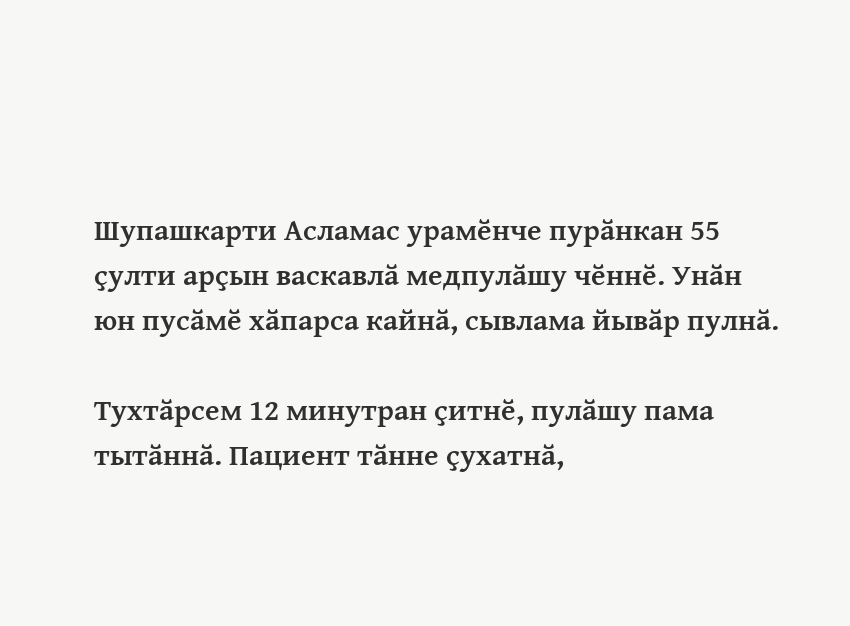Шупашкарти Асламас урамӗнче пурӑнкан 55 ҫулти арҫын васкавлӑ медпулӑшу чӗннӗ. Унӑн юн пусӑмӗ хӑпарса кайнӑ, сывлама йывӑр пулнӑ.

Тухтӑрсем 12 минутран ҫитнӗ, пулӑшу пама тытӑннӑ. Пациент тӑнне ҫухатнӑ,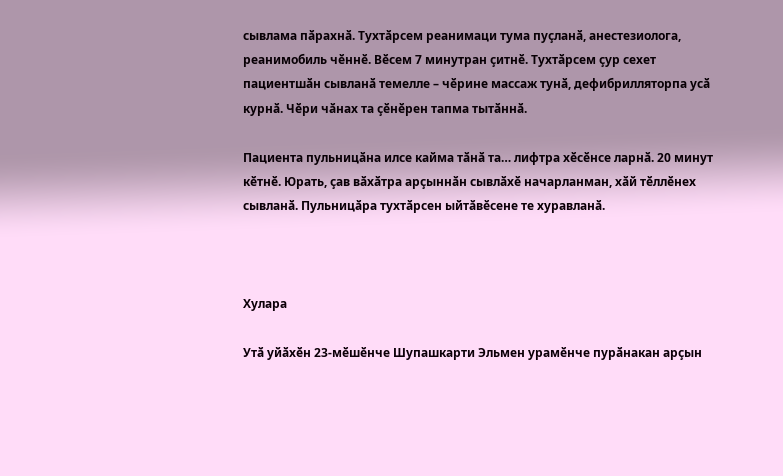сывлама пӑрахнӑ. Тухтӑрсем реанимаци тума пуҫланӑ, анестезиолога, реанимобиль чӗннӗ. Вӗсем 7 минутран ҫитнӗ. Тухтӑрсем ҫур сехет пациентшӑн сывланӑ темелле – чӗрине массаж тунӑ, дефибрилляторпа усӑ курнӑ. Чӗри чӑнах та ҫӗнӗрен тапма тытӑннӑ.

Пациента пульницӑна илсе кайма тӑнӑ та… лифтра хӗсӗнсе ларнӑ. 20 минут кӗтнӗ. Юрать, ҫав вӑхӑтра арҫыннӑн сывлӑхӗ начарланман, хӑй тӗллӗнех сывланӑ. Пульницӑра тухтӑрсен ыйтӑвӗсене те хуравланӑ.



Хулара

Утӑ уйӑхӗн 23-мӗшӗнче Шупашкарти Эльмен урамӗнче пурӑнакан арҫын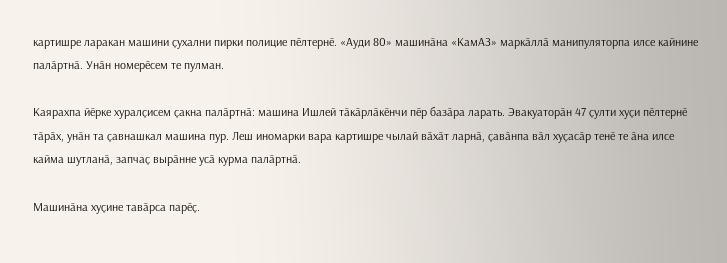картишре ларакан машини ҫухални пирки полицие пӗлтернӗ. «Ауди 80» машинӑна «КамАЗ» маркӑллӑ манипуляторпа илсе кайнине палӑртнӑ. Унӑн номерӗсем те пулман.

Каярахпа йӗрке хуралҫисем ҫакна палӑртнӑ: машина Ишлей тӑкӑрлӑкӗнчи пӗр базӑра ларать. Эвакуаторӑн 47 ҫулти хуҫи пӗлтернӗ тӑрӑх, унӑн та ҫавнашкал машина пур. Леш иномарки вара картишре чылай вӑхӑт ларнӑ, ҫавӑнпа вӑл хуҫасӑр тенӗ те ӑна илсе кайма шутланӑ, запчаҫ вырӑнне усӑ курма палӑртнӑ.

Машинӑна хуҫине тавӑрса парӗҫ.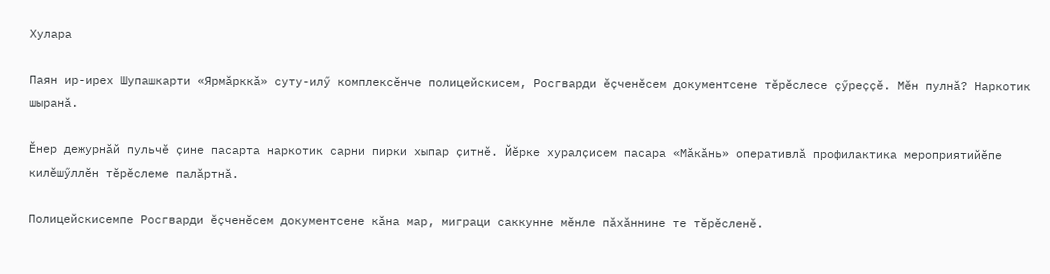Хулара

Паян ир-ирех Шупашкарти «Ярмӑрккӑ» суту-илӳ комплексӗнче полицейскисем, Росгварди ӗҫченӗсем документсене тӗрӗслесе ҫӳреҫҫӗ. Мӗн пулнӑ? Наркотик шыранӑ.

Ӗнер дежурнӑй пульчӗ ҫине пасарта наркотик сарни пирки хыпар ҫитнӗ. Йӗрке хуралҫисем пасара «Мӑкӑнь» оперативлӑ профилактика мероприятийӗпе килӗшӳллӗн тӗрӗслеме палӑртнӑ.

Полицейскисемпе Росгварди ӗҫченӗсем документсене кӑна мар, миграци саккунне мӗнле пӑхӑннине те тӗрӗсленӗ.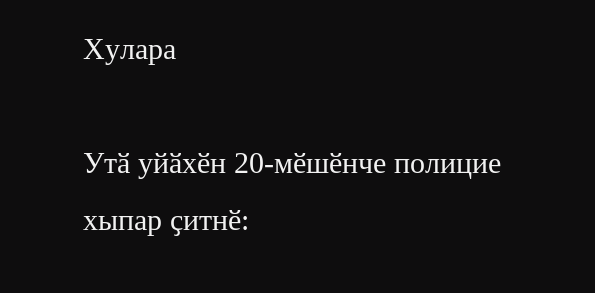Хулара

Утӑ уйӑхӗн 20-мӗшӗнче полицие хыпар ҫитнӗ: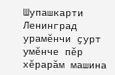Шупашкарти Ленинград урамӗнчи ҫурт умӗнче пӗр хӗрарӑм машина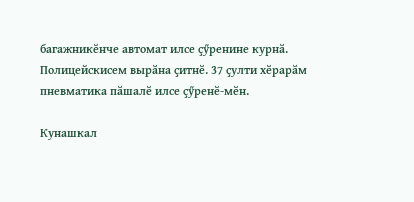багажникӗнче автомат илсе ҫӳренине курнӑ. Полицейскисем вырӑна ҫитнӗ. 37 ҫулти хӗрарӑм пневматика пӑшалӗ илсе ҫӳренӗ-мӗн.

Кунашкал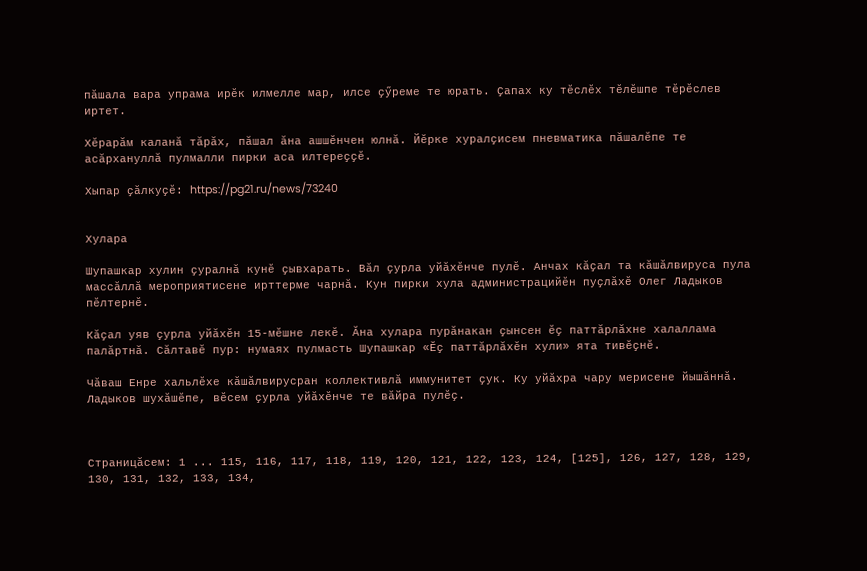пӑшала вара упрама ирӗк илмелле мар, илсе ҫӳреме те юрать. Ҫапах ку тӗслӗх тӗлӗшпе тӗрӗслев иртет.

Хӗрарӑм каланӑ тӑрӑх, пӑшал ӑна ашшӗнчен юлнӑ. Йӗрке хуралҫисем пневматика пӑшалӗпе те асӑрхануллӑ пулмалли пирки аса илтереҫҫӗ.

Хыпар ҫӑлкуҫӗ: https://pg21.ru/news/73240


Хулара

Шупашкар хулин ҫуралнӑ кунӗ ҫывхарать. Вӑл ҫурла уйӑхӗнче пулӗ. Анчах кӑҫал та кӑшӑлвируса пула массӑллӑ мероприятисене ирттерме чарнӑ. Кун пирки хула администрацийӗн пуҫлӑхӗ Олег Ладыков пӗлтернӗ.

Кӑҫал уяв ҫурла уйӑхӗн 15-мӗшне лекӗ. Ӑна хулара пурӑнакан ҫынсен ӗҫ паттӑрлӑхне халаллама палӑртнӑ. Сӑлтавӗ пур: нумаях пулмасть Шупашкар «Ӗҫ паттӑрлӑхӗн хули» ята тивӗҫнӗ.

Чӑваш Енре хальлӗхе кӑшӑлвирусран коллективлӑ иммунитет ҫук. Ку уйӑхра чару мерисене йышӑннӑ. Ладыков шухӑшӗпе, вӗсем ҫурла уйӑхӗнче те вӑйра пулӗҫ.



Страницӑсем: 1 ... 115, 116, 117, 118, 119, 120, 121, 122, 123, 124, [125], 126, 127, 128, 129, 130, 131, 132, 133, 134,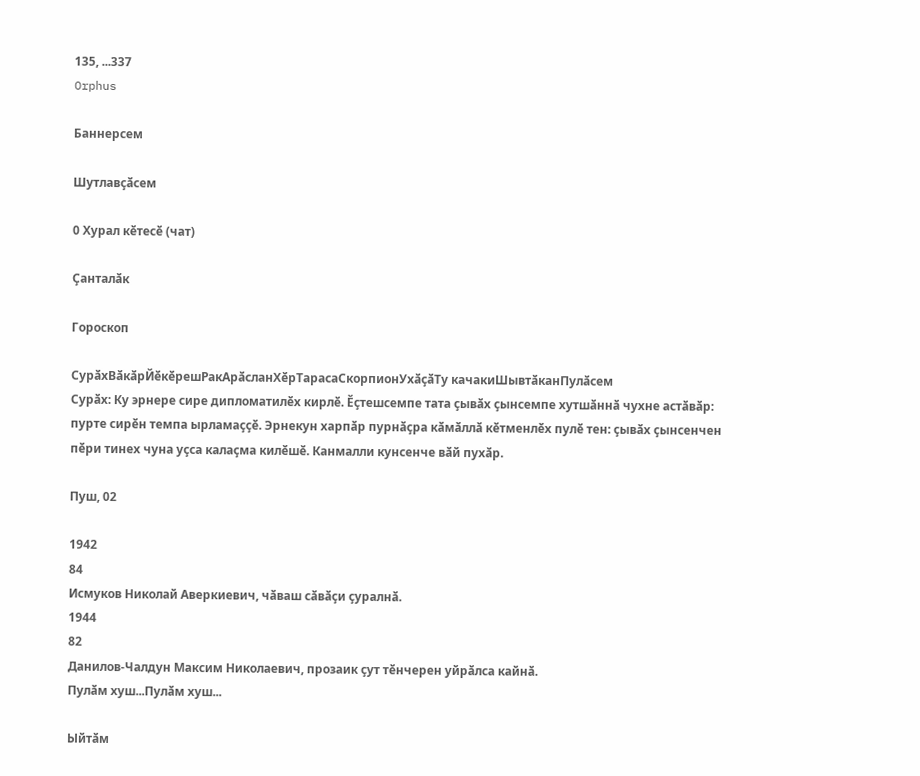135, ...337
Orphus

Баннерсем

Шутлавҫӑсем

0 Хурал кӗтесӗ (чат)

Ҫанталӑк

Гороскоп

СурӑхВӑкӑрЙӗкӗрешРакАрӑсланХӗрТарасаСкорпионУхӑҫӑТу качакиШывтӑканПулӑсем
Сурӑх: Ку эрнере сире дипломатилӗх кирлӗ. Ӗҫтешсемпе тата ҫывӑх ҫынсемпе хутшӑннӑ чухне астӑвӑр: пурте сирӗн темпа ырламаҫҫӗ. Эрнекун харпӑр пурнӑҫра кӑмӑллӑ кӗтменлӗх пулӗ тен: ҫывӑх ҫынсенчен пӗри тинех чуна уҫса калаҫма килӗшӗ. Канмалли кунсенче вӑй пухӑр.

Пуш, 02

1942
84
Исмуков Николай Аверкиевич, чӑваш сӑвӑҫи ҫуралнӑ.
1944
82
Данилов-Чалдун Максим Николаевич, прозаик ҫут тӗнчерен уйрӑлса кайнӑ.
Пулӑм хуш...Пулӑм хуш...

Ыйтӑм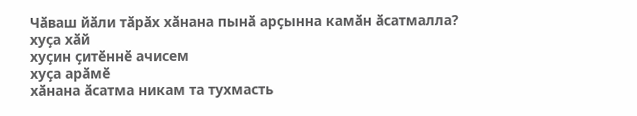Чӑваш йӑли тӑрӑх хӑнана пынӑ арҫынна камӑн ӑсатмалла?
хуҫа хӑй
хуҫин ҫитӗннӗ ачисем
хуҫа арӑмӗ
хӑнана ӑсатма никам та тухмасть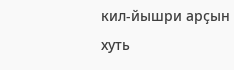кил-йышри арҫын
хуть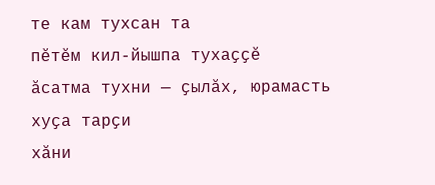те кам тухсан та
пӗтӗм кил-йышпа тухаҫҫӗ
ӑсатма тухни — ҫылӑх, юрамасть
хуҫа тарҫи
хӑни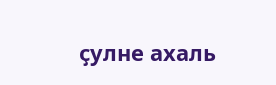ҫулне ахаль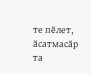те пӗлет, ӑсатмасӑр та